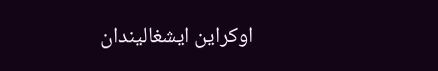اوکراین ایشغالیندان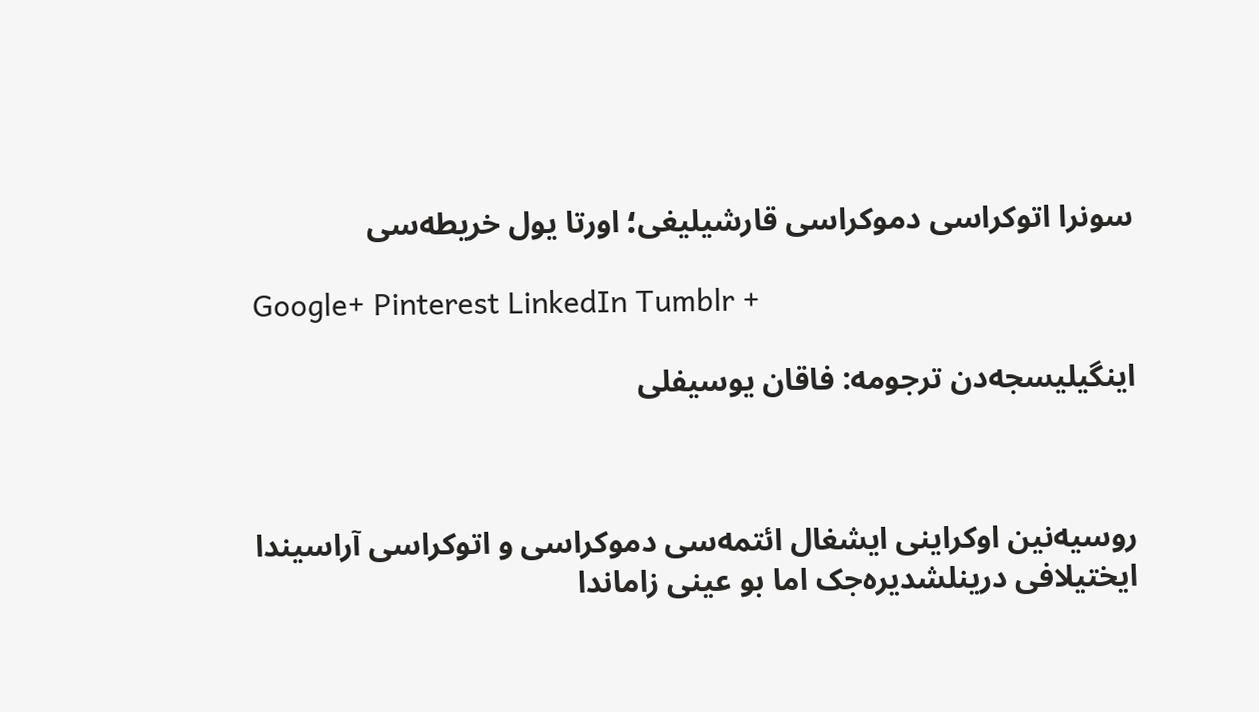سونرا اتوکراسی دموکراسی قارشیلیغی؛ اورتا یول خریطه‌سی

Google+ Pinterest LinkedIn Tumblr +

اینگیلیسجه‌دن ترجومه: فاقان یوسیفلی



روسیه‌نین اوکراینی ایشغال ائتمه‌سی دموکراسی و اتوکراسی آراسیندا ایختیلافی درینلشدیره‌جک اما بو عینی زاماندا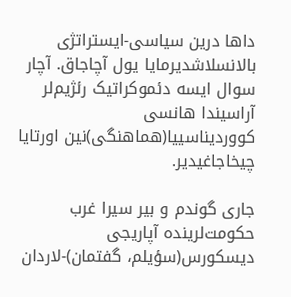داها درین سیاسی-ایستراتژی بالانسلاشدیرمایا یول آچاجاق. آچار سوال ایسه دئموکراتیک رئژیم‌لر آراسیندا هانسی کووردیناسییا(هماهنگی)نین اورتایا چیخاجاغیدیر.

جاری گوندم و بیر سیرا غرب حکومت‌لرینده آپاریجی دیسکورس‌(سؤیلم، گفتمان)-لاردان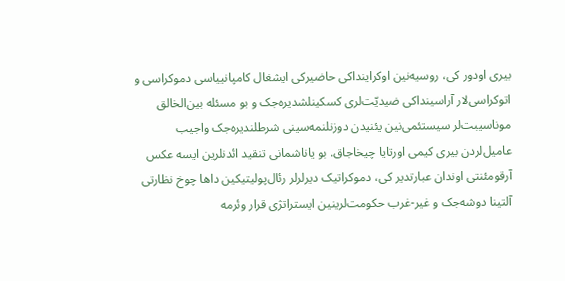بیری اودور کی، روسیه‌نین اوکراینداکی حاضیرکی ایشغال کامپانییاسی دموکراسی و اتوکراسی‌لار آراسینداکی ضیدیّت‌لری کسکینلشدیره‌جک و بو مسئله بین‌الخالق موناسیبت‌لر سیستئمی‌نین یئنیدن دو‌زنلنمه‌سینی شرطلندیره‌جک واجیب عامیل‌لردن بیری کیمی اورتایا چیخاجاق. بو یاناشمانی تنقید ائد‌نلرین ایسه عکس آرقومئنتی اوندان عبارتدیر کی، دموکراتیک دیرلرلر رئال‌پولیتیکین داها چوخ نظارتی آلتینا دوشه‌جک و غیر-غرب حکومت‌لرینین ایستراتژی قرار وئرمه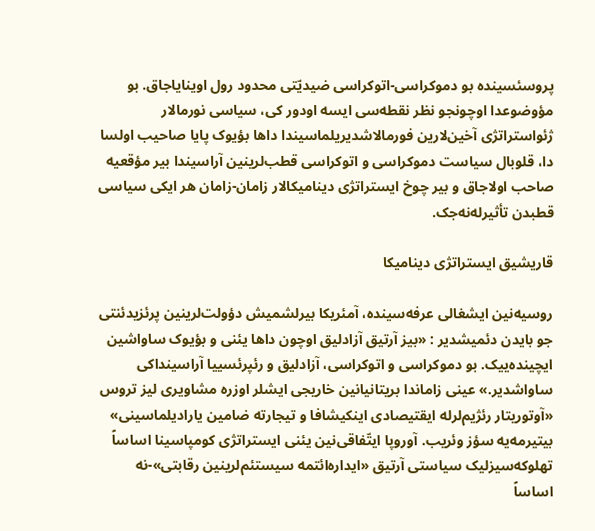پروسئسینده بو دموکراسی-اتوکراسی ضیدیّتی محدود رول اوینایاجاق. بو مؤوضوعدا اوچونجو نظر نقطه‌سی ایسه اودور کی، سیاسی نورمالار ژئواستراتژی آخین‌لارین فورمالاشدیریلماسیندا داها بؤیوک پایا صاحیب اولسا دا، قلوبال سیاست دموکراسی و اتوکراسی قطب‌لرینین آراسیندا بیر مؤقعیه صاحب اولاجاق و بیر چوخ ایستراتژی دینامیکالار زامان-زامان هر ایکی سیاسی قطبدن تأثیرله‌نه‌جک.

قاریشیق ایستراتژی دینامیکا

روسیه‌نین ایشغالی عرفه‌سینده، آمئریکا بیرلشمیش دؤولت‌لرینین پرئزیدئنتی جو بایدن دئمیشدیر : «بیز آرتیق آزادلیق اوچون داها یئنی و بؤیوک ساواشین ایچینده‌ییک. بو دموکراسی و اتوکراسی، آزادلیق و رئپرئسییا آراسینداکی ساواشدیر.» عینی زاماندا بریتانیانین خاریجی ایشلر اوزره مشاویری لیز تروس «آوتوریتار رئژیم‌لرله ایقتیصادی اینکیشافا و تیجارته ضامین یارادیلماسینی» بیتیرمه‌یه سؤز وئریب. آوروپا ایتّفاقی‌نین یئنی ایستراتژی کومپاسینا اساساً تهلوکه‌سیزلیک سیاستی آرتیق «ایداره‌ائتمه سیستئم‌لرینین رقابتی»-نه اساساً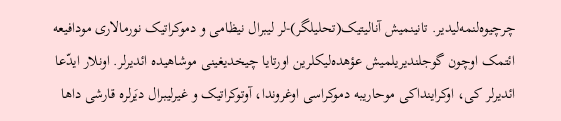چرچیوه‌لنمه‌لیدیر. تانینمیش آنالیتیک‌(تحلیلگر)-لر لیبرال نیظامی و دموکراتیک نورمالاری مودافیعه ائتمک اوچون گوجلندیریلمیش عؤهده‌لیکلرین اورتایا چیخدیغینی موشاهیده ائدیرلر. اونلار ایدّعا ائدیرلر کی، اوکراینداکی موحاریبه دموکراسی اوغروندا، آوتوکراتیک و غیرلیبرال دیَرلره قارشی داها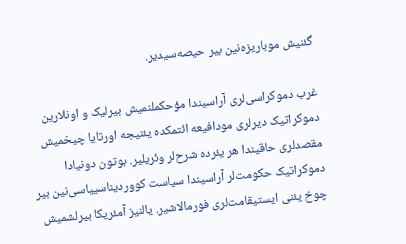گئنیش موباریزه‌نین بیر حیصه‌سیدیر.

غرب دموکراسی‌لری آراسیندا مؤحکملنمیش بیرلیک و اونلارین دموکراتیک دیرلری مودافیعه ائتمکده یئنیجه اورتایا چیخمیش مقصدلری حاقیندا هر یئرده شرح‌لر وئریلیر. بوتون دونیادا دموکراتیک حکومت‌لر آراسیندا سیاست کووردیناسییاسی‌نین بیر چوخ یئنی ایستیقامت‌لری فورمالاشیر. یالنیز آمئریکا بیرلشمیش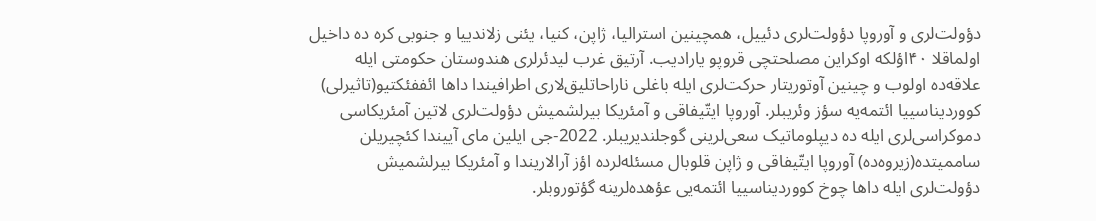دؤولت‌لری و آوروپا دؤولت‌لری دئییل، همچینین استرالیا، ژاپن، کنیا، یئنی زلاندییا و جنوبی کره ده داخیل اولماقلا ۴۰اؤلکه اوکراین مصلحتچی قروپو یارادیب. آرتیق غرب لیدئرلری هندوستان حکومتی ایله علاقه‌ده اولوب و چینین آوتوریتار حرکت‌لری ایله باغلی ناراحاتلیق‌لاری اطرافیندا داها ائففئکتیو(تاثیرلی) کووردیناسییا ائتمه‌یه سؤز وئریبلر. آوروپا ایتّیفاقی و آمئریکا بیرلشمیش دؤولت‌لری لاتین آمئریکاسی دموکراسی‌لری ایله ده دیپلوماتیک سعی‌لرینی گوجلندیریبلر. 2022-جی ایلین مای آییندا کئچیریلن ساممیتده(زیروه‌ده) آوروپا ایتّیفاقی و ژاپن قلوبال مسئله‌لرده اؤز آرالاریندا و آمئریکا بیرلشمیش دؤولت‌لری ایله داها چوخ کووردیناسییا ائتمه‌یی عؤهده‌لرینه گؤتوروبلر.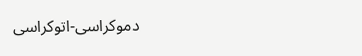دموکراسی-اتوکراسی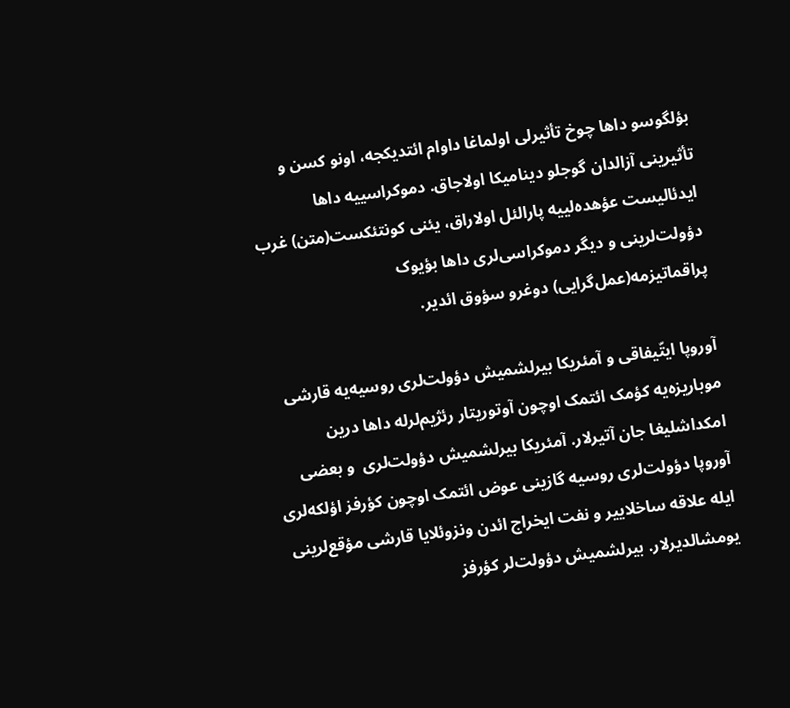بؤلگوسو داها چوخ تأثیرلی اولماغا داوام ائتدیکجه، اونو کسن و تأثیرینی آزالدان گوجلو دینامیکا اولاجاق. دموکراسییه داها ایدئالیست عؤهده‌لییه پارالئل اولاراق، یئنی کونتئکست(متن) غرب دؤولت‌لرینی و دیگر دموکراسی‌لری داها بؤیوک پراقماتیزمه(عمل‌گرایی) دوغرو سؤوق ائدیر.

آوروپا ایتّیفاقی و آمئریکا بیرلشمیش دؤولت‌لری روسیه‌یه قارشی موباریزه‌یه کؤمک ائتمک اوچون آوتوریتار رئژیم‌لرله داها درین امکداشلیغا جان آتیرلار. آمئریکا بیرلشمیش دؤولت‌لری  و بعضی آوروپا دؤولت‌لری روسیه‌ گازینی عوض ائتمک اوچون کؤرفز اؤلکه‌لری ایله علاقه ساخلاییر و نفت ایخراج ائد‌ن ونزوئلایا قارشی مؤقع‌لرینی یومشالدیرلار. بیرلشمیش دؤولت‌لر کؤرفز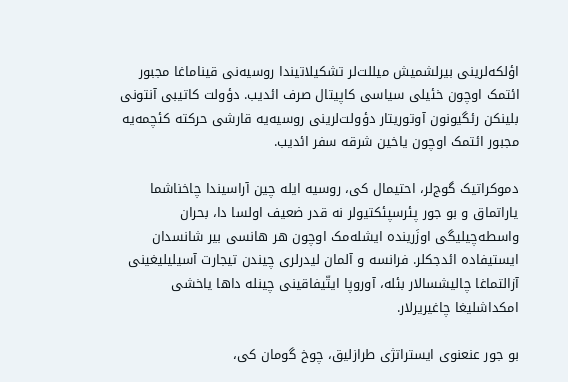اؤلکه‌لرینی بیرلشمیش میللت‌لر تشکیلاتیندا روسیه‌نی قیناماغا مجبور ائتمک اوچون خئیلی سیاسی کاپیتال صرف ائدیب. دؤولت کاتیبی آنتونی بلینکن رئگیونون آوتوریتار دؤولت‌لرینی روسیه‌یه قارشی حرکته کئچمه‌یه مجبور ائتمک اوچون یاخین شرقه سفر ائدیب.

دموکراتیک گوج‌لر، احتیمال کی، روسیه‌ ایله چین آراسیندا چاخناشما یاراتماق و بو جور پئرسپئکتیولر نه قدر ضعیف اولسا دا، بحران واسطه‌چیلیگی اوزَرینده ایشله‌مک اوچون هر هانسی بیر شانسدان ایستیفاده ائد‌جکلر. فرانسه و آلمان لیدرلری چیندن تیجارت آسیلیلیغینی آزالتماغا چالیشسالار بئله، آوروپا ایتّیفاقینی چینله داها یاخشی امکداشلیغا چاغیریرلار.

بو جور عنعنوی ایستراتژی طرازلیق، چوخ گومان کی،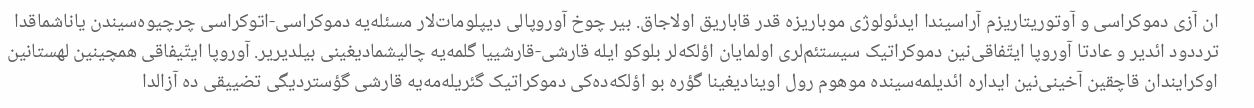ان آزی دموکراسی و آوتوریتاریزم آراسیندا ایدئولوژی موباریزه قدر قاباریق اولاجاق. بیر چوخ آوروپالی دیپلومات‌لار مسئله‌یه دموکراسی-اتوکراسی چرچیوه‌سیندن یاناشماقدا ترددود ائدیر و عادتا آوروپا ایتّفاقی‌نین دموکراتیک سیستئم‌لری اولمایان اؤلکه‌لر بلوکو ایله قارشی-قارشییا گلمه‌یه چالیشمادیغینی بیلدیریر. آوروپا ایتّیفاقی همچینین لهستانین اوکرایندان قاچقین آخینی‌نین ایداره ائدیلمه‌سینده موهوم رول اوینادیغینا گؤره بو اؤلکه‌ده‌کی دموکراتیک گئریله‌مه‌یه قارشی گؤستردیگی تضییقی ده آزالدا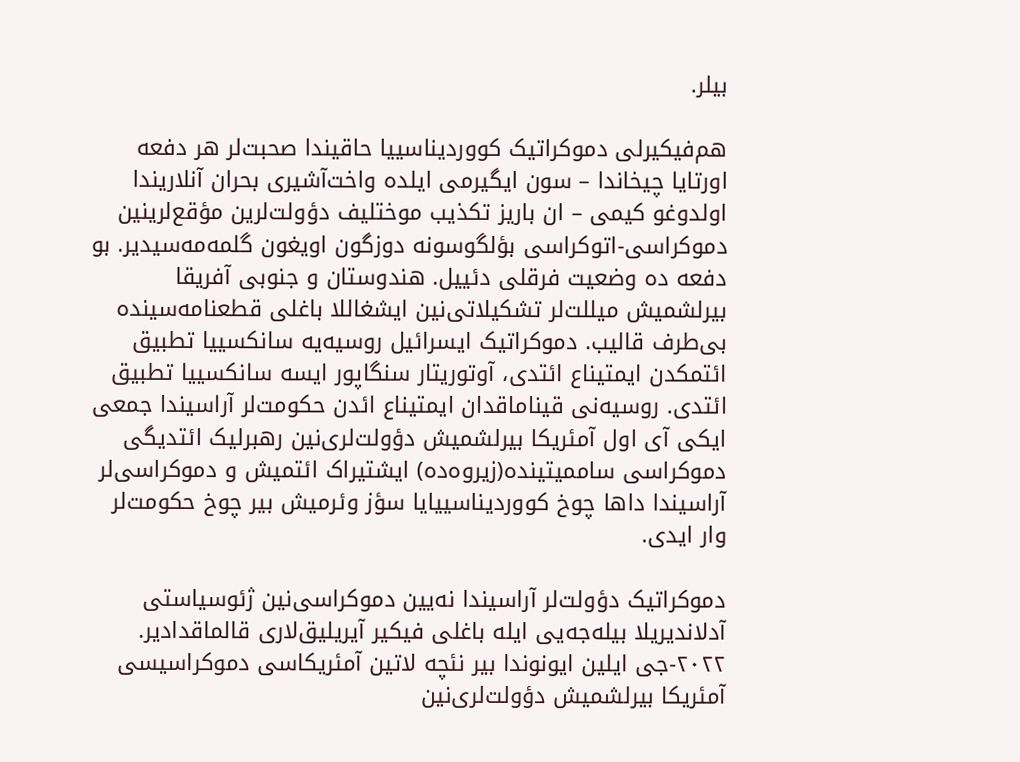بیلر.

هم‌فیکیرلی دموکراتیک کووردیناسییا حاقیندا صحبت‌لر هر دفعه اورتایا چیخاندا – سون ایگیرمی ایلده واخت‌آشیری بحران آنلاریندا اولدوغو کیمی – ان باریز تکذیب موختلیف دؤولت‌لرین مؤقع‌لرینین دموکراسی-اتوکراسی بؤلگوسونه دوزگون اویغون گلمه‌مه‌سیدیر. بو دفعه ده وضعیت فرقلی دئییل. هندوستان و جنوبی آفریقا بیرلشمیش میللت‌لر تشکیلاتی‌نین ایشغاللا باغلی قطعنامه‌سینده بی‌طرف قالیب. دموکراتیک ایسرائیل روسیه‌یه سانکسییا تطبیق ائتمکدن ایمتیناع ائتدی، آوتوریتار سنگاپور ایسه سانکسییا تطبیق ائتدی. روسیه‌نی قیناماقدان ایمتیناع ائد‌ن حکومت‌لر آراسیندا جمعی ایکی آی اول آمئریکا بیرلشمیش دؤولت‌لری‌نین رهبرلیک ائتدیگی دموکراسی ساممیتینده(زیروه‌ده) ایشتیراک ائتمیش و دموکراسی‌لر آراسیندا داها چوخ کووردیناسییایا سؤز وئرمیش بیر چوخ حکومت‌لر وار ایدی.

دموکراتیک دؤولت‌لر آراسیندا نه‌یین دموکراسی‌نین ژئوسیاستی آدلاندیریلا بیله‌جه‌یی ایله باغلی فیکیر آیریلیق‌لاری قالماقدادیر. ۲۰۲۲-جی ایلین ایونوندا بیر نئچه لاتین آمئریکاسی دموکراسیسی آمئریکا بیرلشمیش دؤولت‌لری‌نین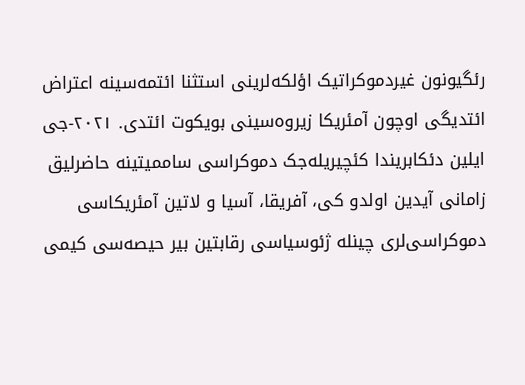رئگیونون غیردموکراتیک اؤلکه‌لرینی استثنا ائتمه‌سینه اعتراض ائتدیگی اوچون آمئریکا زیروه‌سینی بویکوت ائتدی. ۲۰۲۱-جی ایلین دئکابریندا کئچیریله‌جک دموکراسی ساممیتینه حاضرلیق زامانی آیدین اولدو کی، آفریقا، آسیا و لاتین آمئریکاسی دموکراسی‌لری چینله ژئوسیاسی رقابتین بیر حیصه‌سی کیمی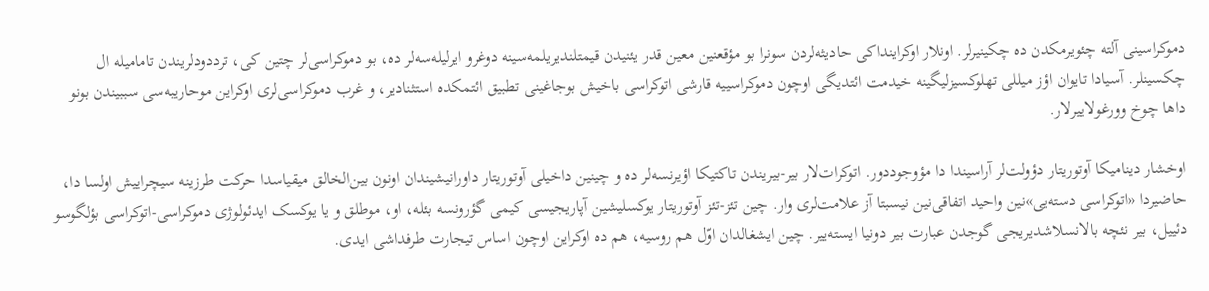دموکراسینی آلته چئویرمکدن ده چکینیرلر. اونلار اوکراینداکی حادیثه‌لردن سونرا بو مؤقعنین معین قدر یئنیدن قیمتلندیریلمه‌سینه دوغرو ایر‌لیله‌سه‌لر ده، بو دموکراسی‌لر چتین کی، ترددودلریندن تامامیله ال چکسینلر. آسیادا تایوان اؤز میللی تهلوکسیزلیگینه خیدمت ائتدیگی اوچون دموکراسییه قارشی اتوکراسی باخیش بوجاغینی تطبیق ائتمکده استثنادیر، و غرب دموکراسی‌لری اوکراین موحاریبه‌سی سببیندن بونو داها چوخ وورغولاییرلار.

اوخشار دینامیکا آوتوریتار دؤولت‌لر آراسیندا دا مؤوجوددور. اتوکرات‌لار بیر-بیریندن تاکتیکا اؤیرنسه‌لر ده و چینین داخیلی آوتوریتار داورانیشیندان اونون بین‌الخالق میقیاسدا حرکت طرزینه سیچراییش اولسا دا، حاضیردا «اتوکراسی دسته‌یی»نین واحید اتفاقی‌نین نیسبتا آز علامت‌لری وار. چین تئز-تئز آوتوریتار یوکسلیشین آپاریجیسی کیمی گؤرونسه بئله، او، موطلق و یا یوکسک ایدئولوژی دموکراسی-اتوکراسی بؤلگوسو دئییل، بیر نئچه بالانسلاشدیریجی گوجدن عبارت بیر دونیا ایسته‌ییر. چین ایشغالدان اوّل هم روسیه‌، هم ده اوکراین اوچون اساس تیجارت طرفداشی ایدی.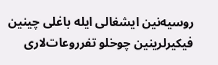روسیه‌نین ایشغالی ایله باغلی چینین فیکیرلرینین چوخلو تفرروعات‌لاری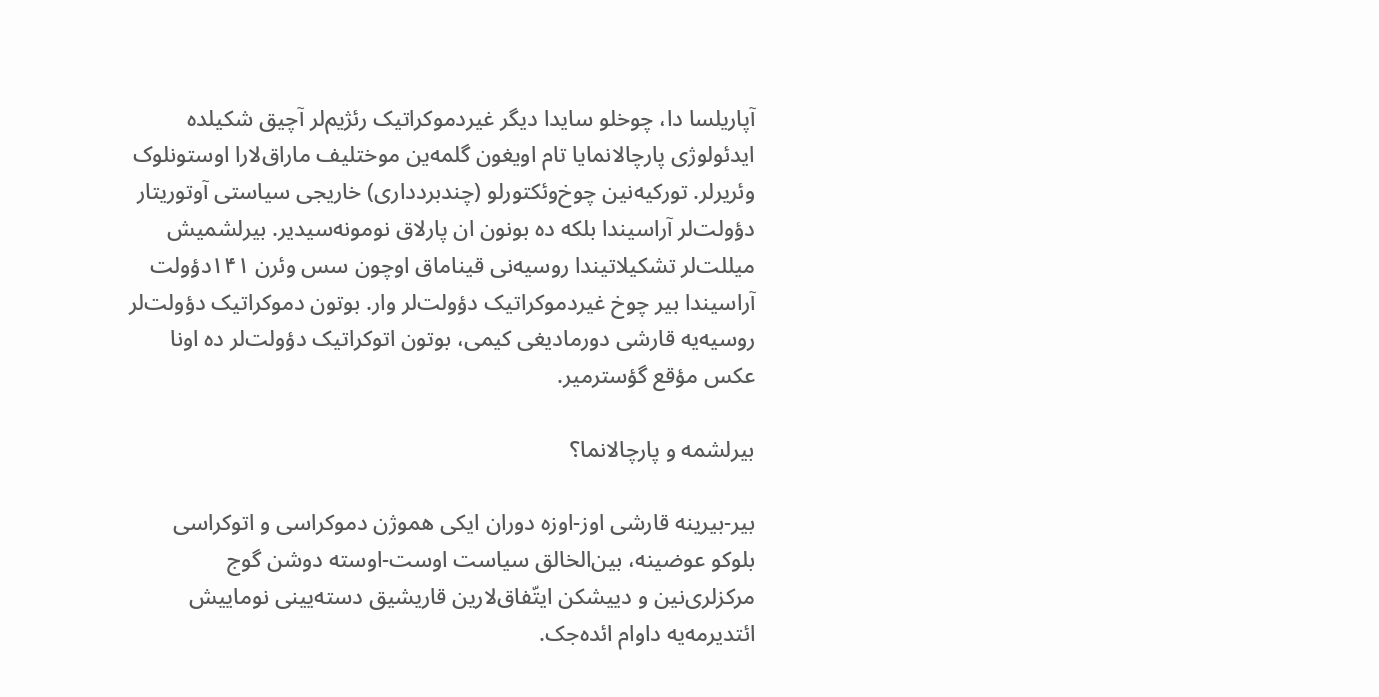آپاریلسا دا، چوخلو سایدا دیگر غیردموکراتیک رئژیم‌لر آچیق شکیلده ایدئولوژی پارچالانمایا تام اویغون گلمه‌ین موختلیف ماراق‌لارا اوستونلوک وئریرلر. تورکیه‌نین چوخ‌وئکتورلو (چندبردداری) خاریجی سیاستی آوتوریتار دؤولت‌لر آراسیندا بلکه ده بونون ان پارلاق نومونه‌سیدیر. بیرلشمیش میللت‌لر تشکیلاتیندا روسیه‌نی قیناماق اوچون سس وئرن ۱۴۱دؤولت آراسیندا بیر چوخ غیردموکراتیک دؤولت‌لر وار. بوتون دموکراتیک دؤولت‌لر روسیه‌یه قارشی دورمادیغی کیمی، بوتون اتوکراتیک دؤولت‌لر ده اونا عکس مؤقع گؤسترمیر.

بیرلشمه و پارچالانما؟

بیر-بیرینه قارشی اوز-اوزه دوران ایکی هموژن دموکراسی و اتوکراسی بلوکو عوضینه، بین‌الخالق سیاست اوست-اوسته دوشن گوج مرکزلری‌نین و دییشکن ایتّفاق‌لارین قاریشیق دسته‌یینی نوماییش ائتدیرمه‌یه داوام ائده‌‌جک.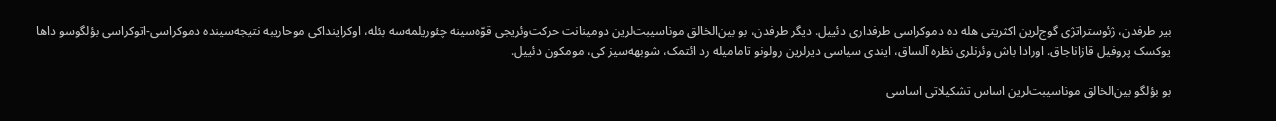بیر طرفدن، ژئوستراتژی گوج‌لرین اکثریتی هله ده دموکراسی طرفداری دئییل. دیگر طرفدن، بو بین‌الخالق موناسیبت‌لرین دومینانت حرکت‌وئریجی قوّه‌سینه چئوریلمه‌سه بئله، اوکراینداکی موحاریبه نتیجه‌سینده دموکراسی-اتوکراسی بؤلگوسو داها یوکسک پروفیل قازاناجاق. اورادا باش وئر‌نلری نظره آلساق، ایندی سیاسی دیرلرین رولونو تامامیله رد ائتمک، شوبهه‌سیز کی، مومکون دئییل.

بو بؤلگو بین‌الخالق موناسیبت‌لرین اساس تشکیلاتی اساسی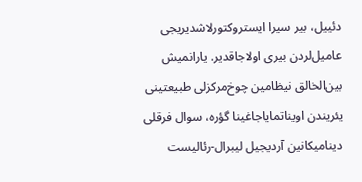دئییل، بیر سیرا ایستروکتورلاشدیریجی عامیل‌لردن بیری اولاجاقدیر. یارانمیش بین‌الخالق نیظامین چوخ‌مرکزلی طبیعتینی یئریندن اویناتمایاجاغینا گؤره، سوال فرقلی دینامیکانین آردیجیل لیبرال-رئالیست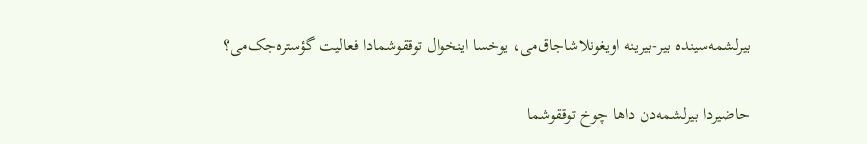بیرلشمه‌سینده بیر-بیرینه اویغونلاشاجاق‌می، یوخسا اینخوال توققوشمادا فعالیت گؤستره‌جک‌می؟

حاضیردا بیرلشمه‌دن داها چوخ توققوشما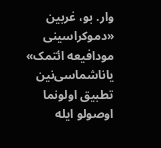وار. بو، غربین «دموکراسینی مودافیعه ائتمک» یاناشماسی‌نین تطبیق اولونما اوصولو ایله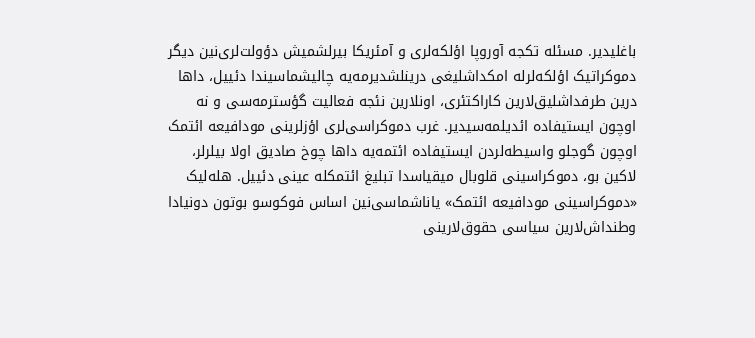باغلیدیر. مسئله تکجه آوروپا اؤلکه‌لری و آمئریکا بیرلشمیش دؤولت‌لری‌نین دیگر دموکراتیک اؤلکه‌لرله امکداشلیغی درینلشدیرمه‌یه چالیشماسیندا دئییل، داها درین طرفداشلیق‌لارین کاراکتئری، اونلارین نئجه فعالیت گؤسترمه‌سی و نه اوچون ایستیفاده ائدیلمه‌سیدیر. غرب دموکراسی‌لری اؤزلرینی مودافیعه ائتمک اوچون گوجلو واسیطه‌لردن ایستیفاده ائتمه‌یه داها چوخ صادیق اولا بیلرلر، لاکین بو، دموکراسینی قلوبال میقیاسدا تبلیغ ائتمکله عینی دئییل. هله‌لیک «دموکراسینی مودافیعه ائتمک» یاناشماسی‌نین اساس فوکوسو بوتون دونیادا وطنداش‌لارین سیاسی حقوق‌لارینی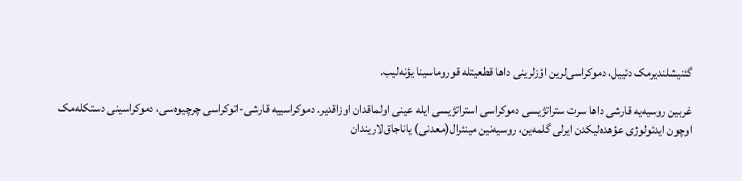گئنیشلندیرمک دئییل، دموکراسی‌لرین اؤزلرینی داها قطعیتله قوروماسینا یؤنه‌لیب.

غربین روسیه‌یه قارشی داها سرت ستراتژیسی دموکراسی استراتژیسی ایله عینی اولماقدان اوزاقدیر. دموکراسییه قارشی-اتوکراسی چرچیوه‌سی، دموکراسینی دستکله‌مک اوچون ایدئولوژی عؤهده‌لیکدن ایر‌لی گلمه‌ین، روسیه‌نین مینئرال(معدنی) یاناجاق‌لاریندان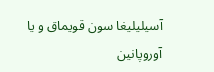آسیلیلیغا سون قویماق و یا آوروپانین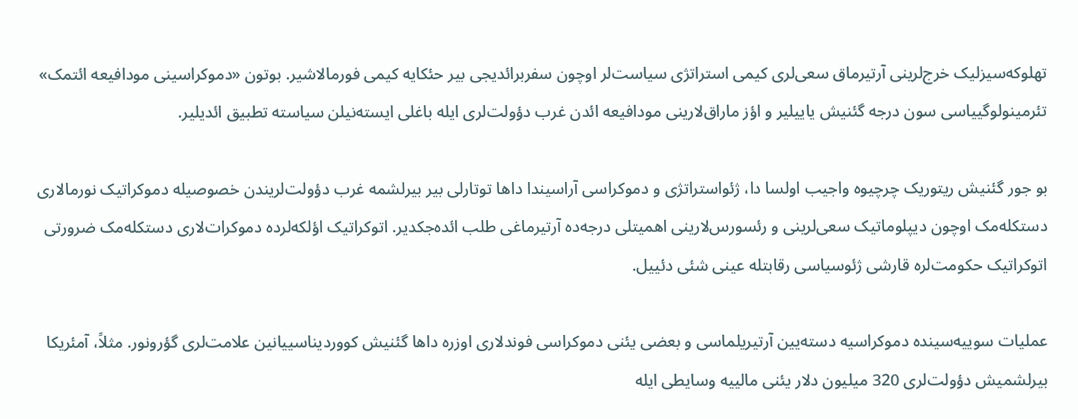تهلوکه‌سیزلیک خرج‌لرینی آرتیرماق سعی‌لری کیمی استراتژی سیاست‌لر اوچون سفربرائدیجی بیر حئکایه کیمی فورمالاشیر. بوتون «دموکراسینی مودافیعه ائتمک» تئرمینولوگییاسی سون درجه گئنیش یاییلیر و اؤز ماراق‌لارینی مودافیعه ائد‌ن غرب دؤولت‌لری ایله باغلی ایسته‌نیلن سیاسته تطبیق ائدیلیر.

بو جور گئنیش ریتوریک چرچیوه واجیب اولسا دا، ژئواستراتژی و دموکراسی آراسیندا داها توتارلی بیر بیرلشمه غرب دؤولت‌لریندن خصوصیله دموکراتیک نورمالاری دستکله‌مک اوچون دیپلوماتیک سعی‌لرینی و رئسورس‌لارینی اهمیتلی درجه‌ده آرتیرماغی طلب ائد‌ه‌جکدیر. اتوکراتیک اؤلکه‌لرده دموکرات‌لاری دستکله‌مک ضرورتی اتوکراتیک حکومت‌لره قارشی ژئوسیاسی رقابتله عینی شئی دئییل.

عملیات سوییه‌سینده دموکراسیه دسته‌یین آرتیریلماسی و بعضی یئنی دموکراسی فوندلاری اوزره داها گئنیش کووردیناسییانین علامت‌لری گؤرونور. مثلاً، آمئریکا بیرلشمیش دؤولت‌لری 320 میلیون دلار یئنی مالییه وسایطی ایله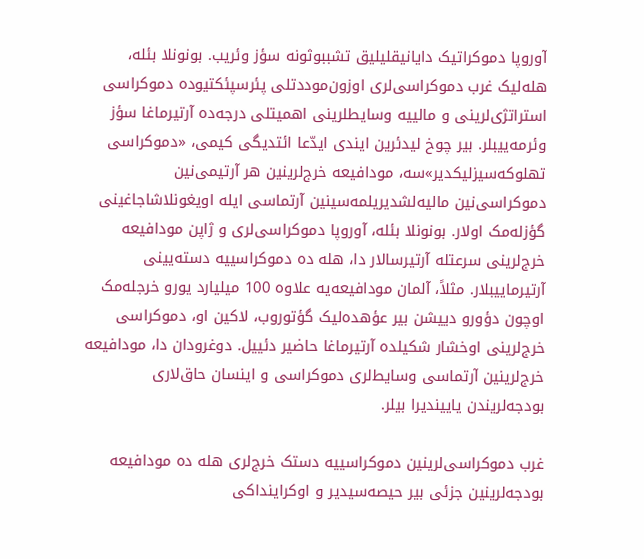آوروپا دموکراتیک دایانیقلیلیق تشببوثونه سؤز وئریب. بونونلا بئله، هله‌لیک غرب دموکراسی‌لری اوزون‌موددتلی پئرسپئکتیوده دموکراسی استراتژی‌لرینی و مالییه وسایطلرینی اهمیتلی درجه‌ده آرتیرماغا سؤز وئرمه‌ییبلر. بیر چوخ لیدئرین ایندی ایدّعا ائتدیگی کیمی، «دموکراسی تهلوکه‌سیزلیکدیر»سه، مودافیعه خرج‌لرینین هر آرتیمی‌نین دموکراسی‌نین مالیه‌لشدیریلمه‌سینین آرتماسی ایله اویغونلاشاجاغینی گؤزله‌مک اولار. بونونلا بئله، آوروپا دموکراسی‌لری و ژاپن مودافیعه خرج‌لرینی سرعتله آرتیرسالار دا، هله ده دموکراسییه دسته‌یینی آرتیرماییبلار. مثلاً، آلمان مودافیعه‌یه علاوه 100 میلیارد یورو خرجله‌مک اوچون دؤورو دییشن بیر عؤهده‌لیک گؤتوروب، لاکین او، دموکراسی خرج‌لرینی اوخشار شکیلده آرتیرماغا حاضیر دئییل. دوغرودان دا، مودافیعه خرج‌لرینین آرتماسی وسایط‌لری دموکراسی و اینسان حاق‌لاری بودجه‌لریندن یاییندیرا بیلر.

غرب دموکراسی‌لرینین دموکراسییه دستک خرج‌لری هله ده مودافیعه بودجه‌لرینین جزئی بیر حیصه‌سیدیر و اوکراینداکی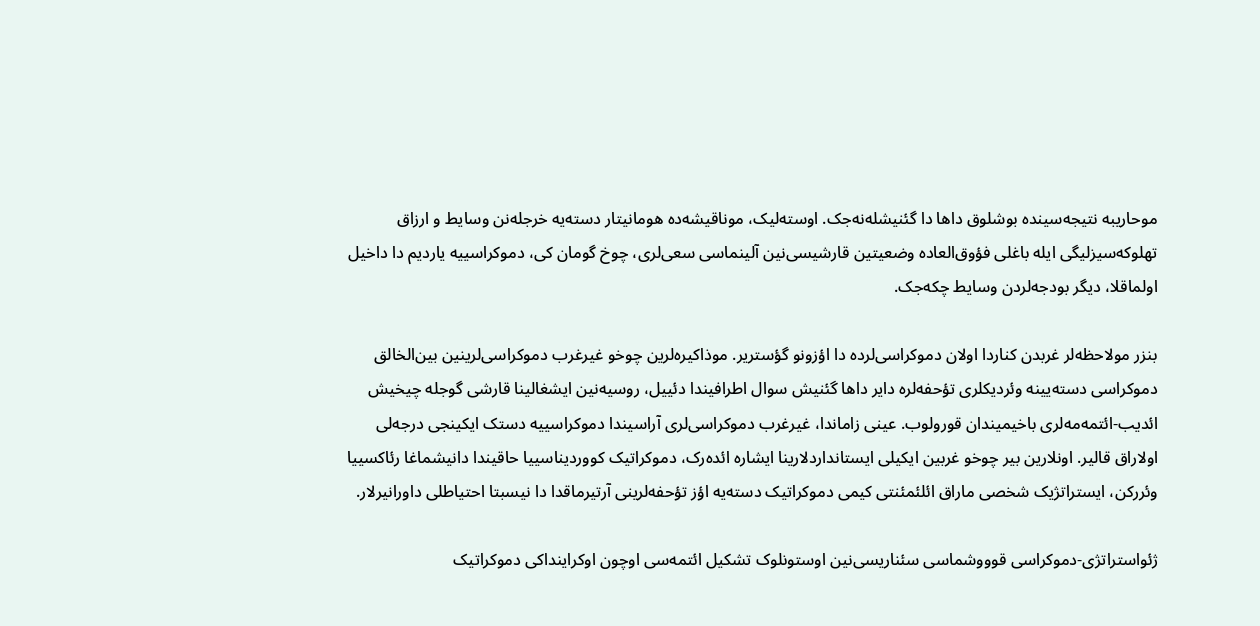موحاریبه نتیجه‌سینده بوشلوق داها دا گئنیشله‌نه‌جک. اوسته‌لیک، موناقیشه‌ده هومانیتار دسته‌یه خرجله‌نن وسایط و ارزاق تهلوکه‌سیزلیگی ایله باغلی فؤوق‌العاده وضعیتین قارشیسی‌نین آلینماسی سعی‌لری، چوخ گومان کی، دموکراسییه یاردیم دا داخیل اولماقلا، دیگر بودجه‌لردن وسایط چکه‌جک.

بنزر مولاحظه‌لر غربدن کناردا اولان دموکراسی‌لرده دا اؤزونو گؤستریر. موذاکیره‌لرین چوخو غیرغرب دموکراسی‌لرینین بین‌الخالق دموکراسی دسته‌یینه وئردیکلری تؤحفه‌لره دایر داها گئنیش سوال اطرافیندا دئییل، روسیه‌نین ایشغالینا قارشی گوجله چیخیش ائدیب-ائتمه‌مه‌لری باخیمیندان قورولوب. عینی زاماندا، غیرغرب دموکراسی‌لری آراسیندا دموکراسییه دستک ایکینجی درجه‌لی اولاراق قالیر. اونلارین بیر چوخو غربین ایکیلی ایستانداردلارینا ایشاره ائده‌‌رک، دموکراتیک کووردیناسییا حاقیندا دانیشماغا رئاکسییا وئررکن، ایستراتژیک شخصی ماراق ائلئمئنتی کیمی دموکراتیک دسته‌یه اؤز تؤحفه‌لرینی آرتیرماقدا دا نیسبتا احتیاطلی داورانیرلار.

ژئواستراتژی-دموکراسی قوووشماسی سئناریسی‌نین اوستونلوک تشکیل ائتمه‌سی اوچون اوکراینداکی دموکراتیک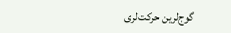گوج‌لرین حرکت‌لری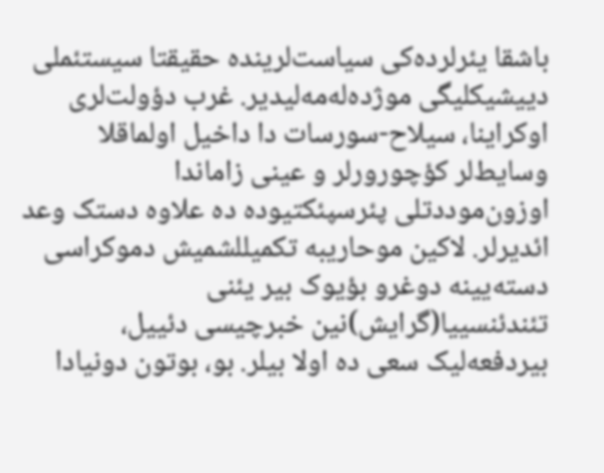باشقا یئرلرده‌کی سیاست‌لرینده حقیقتا سیستئملی دییشیکلیگی موژده‌له‌مه‌لیدیر. غرب دؤولت‌لری اوکراینا، سیلاح-سورسات دا داخیل اولماقلا وسایط‌لر کؤچورورلر و عینی زاماندا اوزون‌موددتلی پئرسپئکتیوده ده علاوه دستک وعد ائدیرلر. لاکین موحاریبه تکمیللشمیش دموکراسی دسته‌یینه دوغرو بؤیوک بیر یئنی تئندئنسییا(گرایش)نین خبرچیسی دئییل، بیردفعه‌لیک سعی ده اولا بیلر. بو، بوتون دونیادا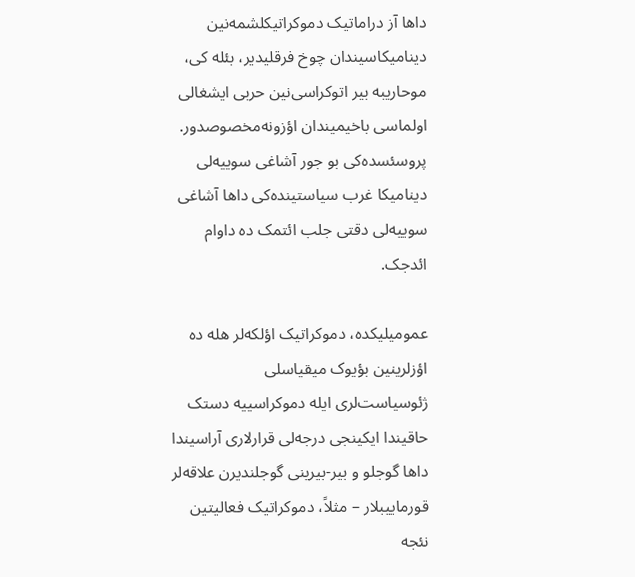داها آز دراماتیک دموکراتیکلشمه‌نین دینامیکاسیندان چوخ فرقلیدیر، بئله کی، موحاریبه بیر اتوکراسی‌نین حربی ایشغالی اولماسی باخیمیندان اؤزونه‌مخصوصدور. پروسئسده‌کی بو جور آشاغی سوییه‌لی دینامیکا غرب سیاستینده‌کی داها آشاغی سوییه‌لی دقتی جلب ائتمک ده داوام ائد‌جک.

عمومیلیکده، دموکراتیک اؤلکه‌لر هله ده اؤزلرینین بؤیوک میقیاسلی ژئوسیاست‌لری ایله دموکراسییه دستک حاقیندا ایکینجی درجه‌لی قرارلاری آراسیندا داها گوجلو و بیر-بیرینی گوجلندیرن علاقه‌لر قورماییبلار – مثلاً، دموکراتیک فعالیتین نئجه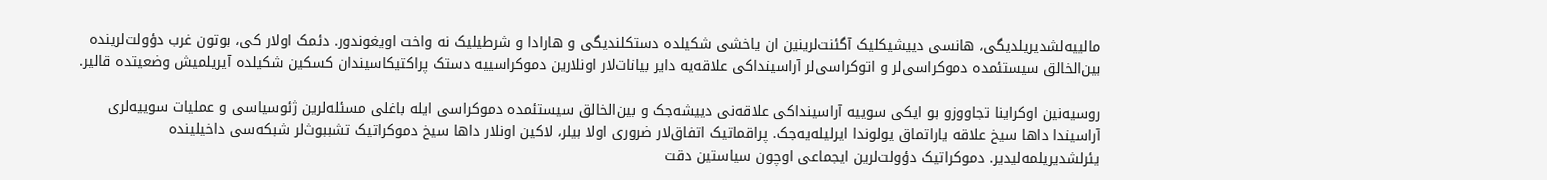مالییه‌لشدیریلدیگی، هانسی دییشیکلیک آگئنت‌لرینین ان یاخشی شکیلده دستکلندیگی و هارادا و شرطیلیک نه واخت اویغوندور. دئمک اولار کی، بوتون غرب دؤولت‌لرینده بین‌الخالق سیستئمده دموکراسی‌لر و اتوکراسی‌لر آراسینداکی علاقه‌یه دایر بیانات‌لار اونلارین دموکراسییه دستک پراکتیکاسیندان کسکین شکیلده آیریلمیش وضعیتده قالیر.

روسیه‌نین اوکراینا تجاووزو بو ایکی سوییه آراسینداکی علاقه‌نی دییشه‌جک و بین‌الخالق سیستئمده دموکراسی ایله باغلی مسئله‌لرین ژئوسیاسی و عملیات سوییه‌لری آراسیندا داها سیخ علاقه یاراتماق یولوندا ایر‌لیله‌یه‌جک. پراقماتیک اتفاق‌لار ضروری اولا بیلر، لاکین اونلار داها سیخ دموکراتیک تشببوث‌لر شبکه‌سی داخیلینده یئرلشدیریلمه‌لیدیر. دموکراتیک دؤولت‌لرین ایجماعی اوچون سیاستین دقت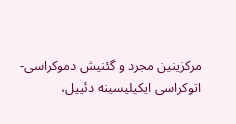مرکزینین مجرد و گئنیش دموکراسی-اتوکراسی ایکیلیسینه دئییل،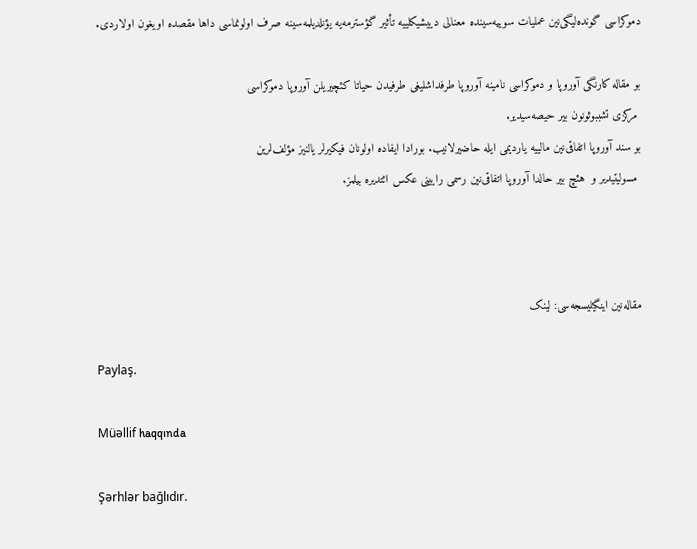دموکراسی گونده‌لیگی‌نین عملیات سوییه‌سینده معنالی دییشیکلییه تأثیر گؤسترمه‌یه یؤنلدیلمه‌سینه صرف اولونماسی داها مقصده اویغون اولاردی.

بو مقاله کارنگی آوروپا و دموکراسی نامینه آوروپا طرفداشلیغی طرفیدن حیاتا کئچیریلن آوروپا دموکراسی
 مرکزی تشببوثونون بیر حیصه‌سیدیر.
بو سند آوروپا اتفاقی‌نین مالییه یاردیمی ایله حاضیرلانیب. بورادا ایفاده اولونان فیکیرلر یالنیز مؤلف‌لرین
 مسولیتیدیر و  هئچ بیر حالدا آوروپا اتفاقی‌نین رسمی رایینی عکس ائتدیره بیلمز.



مقاله‌نین اینگیلیسجه‌سی: لینک

Paylaş.

Müəllif haqqında

Şərhlər bağlıdır.